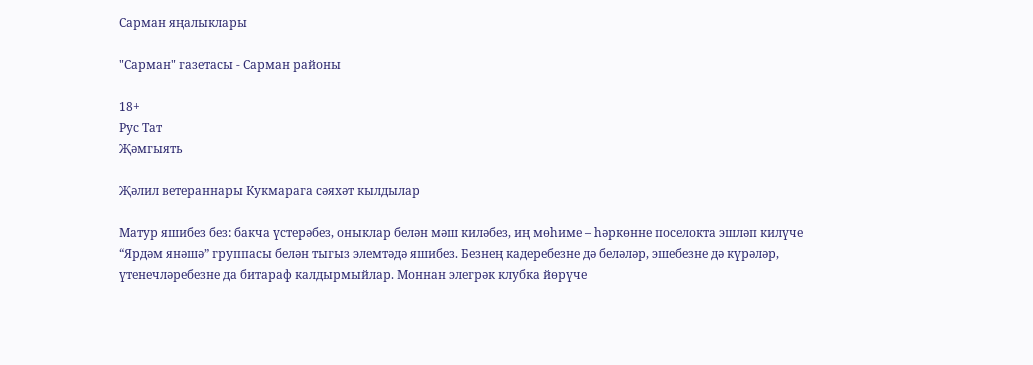Сарман яңалыклары

"Сарман" газетасы - Сарман районы

18+
Рус Тат
Җәмгыять

Җәлил ветераннары Кукмарага сәяхәт кылдылар

Матур яшибез без: бакча үстерәбез, оныклар белән мәш киләбез, иң мөһиме – һәркөнне поселокта эшләп килүче “Ярдәм янәшә” группасы белән тыгыз элемтәдә яшибез. Безнең кадеребезне дә беләләр, эшебезне дә күрәләр, үтенечләребезне да битараф калдырмыйлар. Моннан элегрәк клубка йөрүче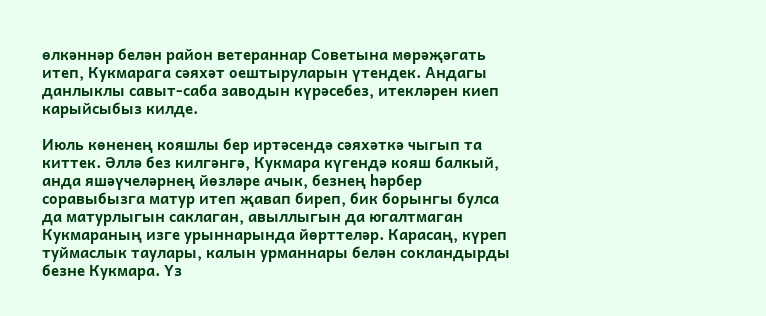өлкәннәр белән район ветераннар Советына мөрәҗәгать итеп, Кукмарага сәяхәт оештыруларын үтендек. Андагы данлыклы савыт-саба заводын күрәсебез, итекләрен киеп карыйсыбыз килде.

Июль көненең кояшлы бер иртәсендә сәяхәткә чыгып та  киттек. Әллә без килгәнгә, Кукмара күгендә кояш балкый, анда яшәүчеләрнең йөзләре ачык, безнең һәрбер соравыбызга матур итеп җавап биреп, бик борынгы булса да матурлыгын саклаган, авыллыгын да югалтмаган Кукмараның изге урыннарында йөрттеләр. Карасаң, күреп туймаслык таулары, калын урманнары белән сокландырды безне Кукмара. Үз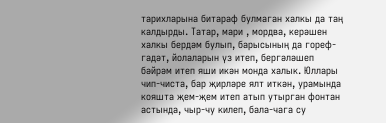тарихларына битараф булмаган халкы да таң калдырды. Татар, мари , мордва, керәшен халкы бердәм булып, барысының да гореф-гадәт, йолаларын үз итеп, бергәләшеп бәйрәм итеп яши икән монда халык. Юллары чип-чиста, бар җирләре ялт иткән, урамында кояшта җем-җем итеп атып утырган фонтан астында, чыр-чу килеп, бала-чага су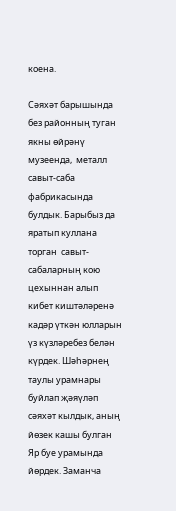коена.

Сәяхәт барышында без районның туган якны өйрәнү музеенда,  металл савыт-саба  фабрикасында булдык. Барыбыз да яратып куллана торган  савыт-сабаларның кою цехыннан алып кибет киштәләренә кадәр үткән юлларын үз күзләребез белән күрдек. Шәһәрнең таулы урамнары буйлап җәяүләп сәяхәт кылдык, аның йөзек кашы булган Яр буе урамында йөрдек. Заманча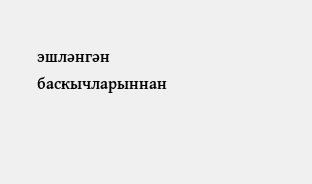эшләнгән баскычларыннан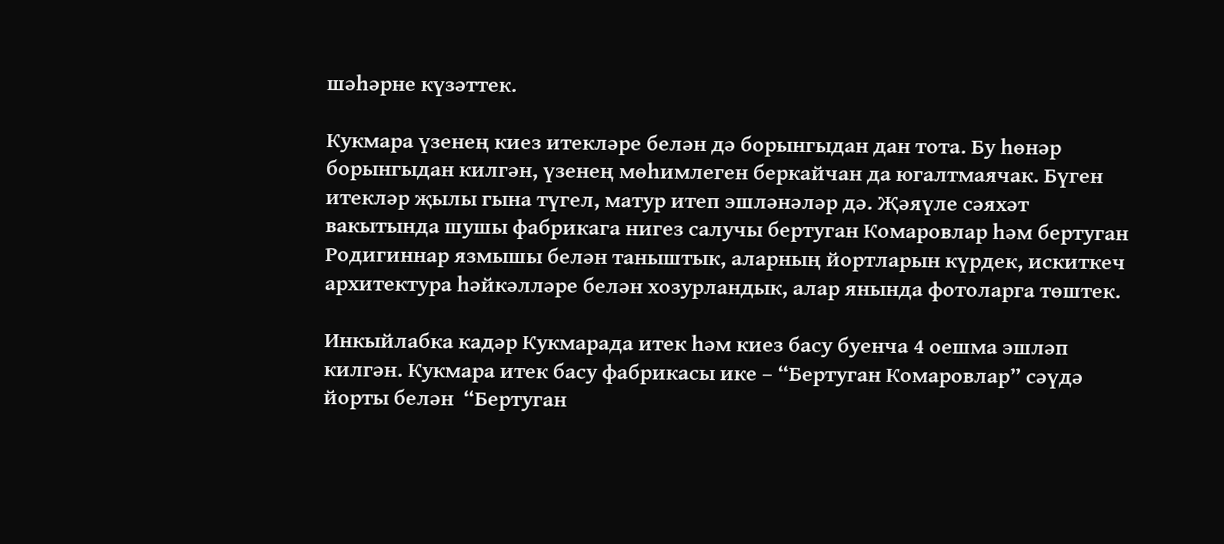шәһәрне күзәттек.

Кукмара үзенең киез итекләре белән дә борынгыдан дан тота. Бу һөнәр  борынгыдан килгән, үзенең мөһимлеген беркайчан да югалтмаячак. Бүген итекләр җылы гына түгел, матур итеп эшләнәләр дә. Җәяүле сәяхәт вакытында шушы фабрикага нигез салучы бертуган Комаровлар һәм бертуган Родигиннар язмышы белән таныштык, аларның йортларын күрдек, искиткеч архитектура һәйкәлләре белән хозурландык, алар янында фотоларга төштек.

Инкыйлабка кадәр Кукмарада итек һәм киез басу буенча 4 оешма эшләп килгән. Кукмара итек басу фабрикасы ике – “Бертуган Комаровлар” сәүдә йорты белән  “Бертуган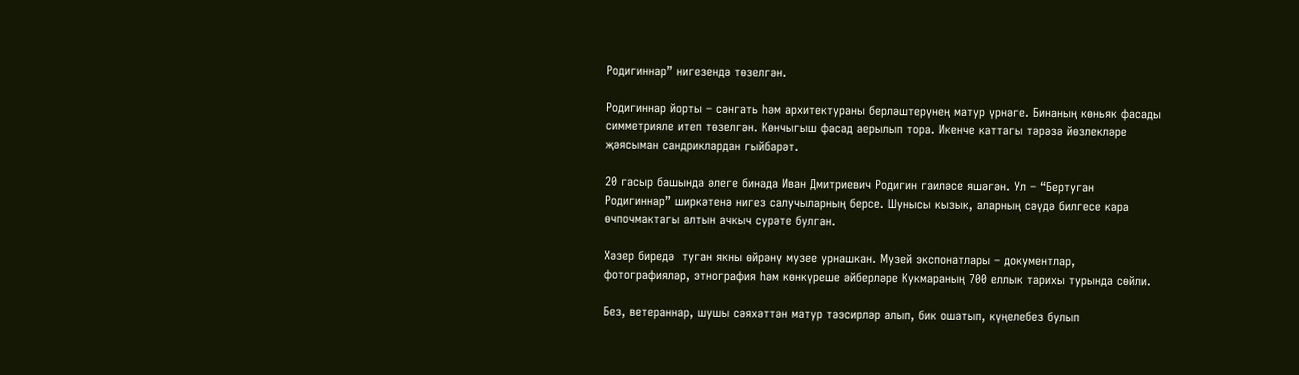Родигиннар” нигезендә төзелгән.

Родигиннар йорты – сәнгать һәм архитектураны берләштерүнең матур үрнәге. Бинаның көньяк фасады симметрияле итеп төзелгән. Көнчыгыш фасад аерылып тора. Икенче каттагы тәрәзә йөзлекләре җәясыман сандриклардан гыйбарәт.

20 гасыр башында әлеге бинада Иван Дмитриевич Родигин гаиләсе яшәгән. Ул – “Бертуган  Родигиннар” ширкәтенә нигез салучыларның берсе. Шунысы кызык, аларның сәүдә билгесе кара өчпочмактагы алтын ачкыч сурәте булган.

Хәзер биредә  туган якны өйрәнү музее урнашкан. Музей экспонатлары – документлар, фотографияләр, этнография һәм көнкүреше әйберләре Кукмараның 700 еллык тарихы турында сөйли.

Без, ветераннар, шушы сәяхәттән матур тәэсирләр алып, бик ошатып, күңелебез булып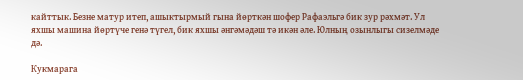кайттык. Безне матур итеп, ашыктырмый гына йөрткән шофер Рафаэльгә бик зур рәхмәт. Ул яхшы машина йөртүче генә түгел, бик яхшы әнгәмәдәш тә икән әле. Юлның озынлыгы сизелмәде дә.

Кукмарага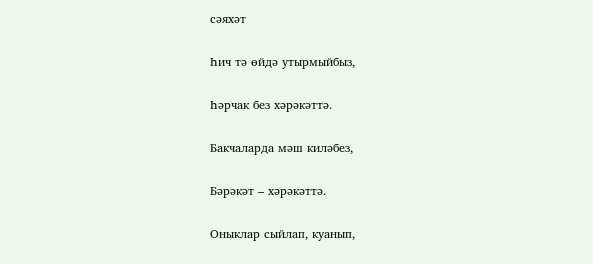сәяхәт

Һич тә өйдә утырмыйбыз,

Һәрчак без хәрәкәттә.

Бакчаларда мәш киләбез,

Бәрәкәт – хәрәкәттә.

Оныклар сыйлап, куанып,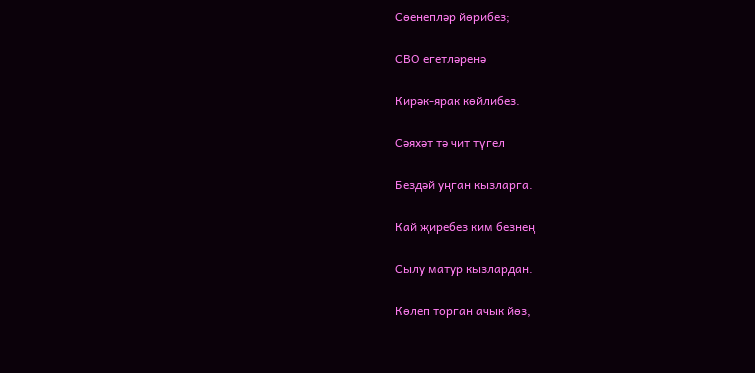Сөенепләр йөрибез;

СВО егетләренә

Кирәк-ярак көйлибез.

Сәяхәт тә чит түгел

Бездәй уңган кызларга.

Кай җиребез ким безнең

Сылу матур кызлардан.

Көлеп торган ачык йөз,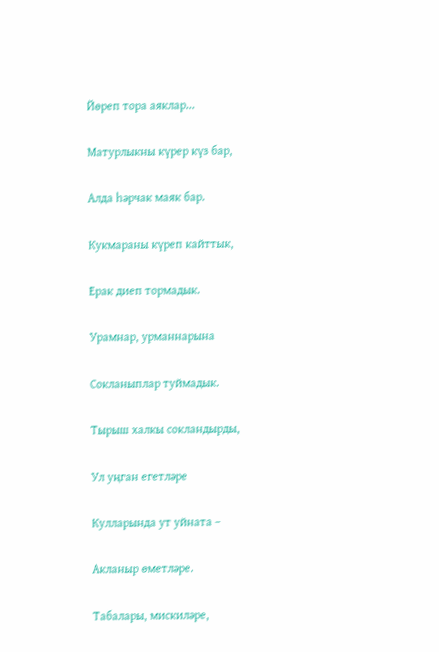Йөреп тора аяклар...

Матурлыкны күрер күз бар,

Алда һәрчак маяк бар.

Кукмараны күреп кайттык,

Ерак диеп тормадык.

Урамнар, урманнарына

Сокланыплар туймадык.

Тырыш халкы сокландырды,

Ул уңган егетләре

Кулларында ут уйната –

Акланыр өметләре.

Табалары, мискиләре,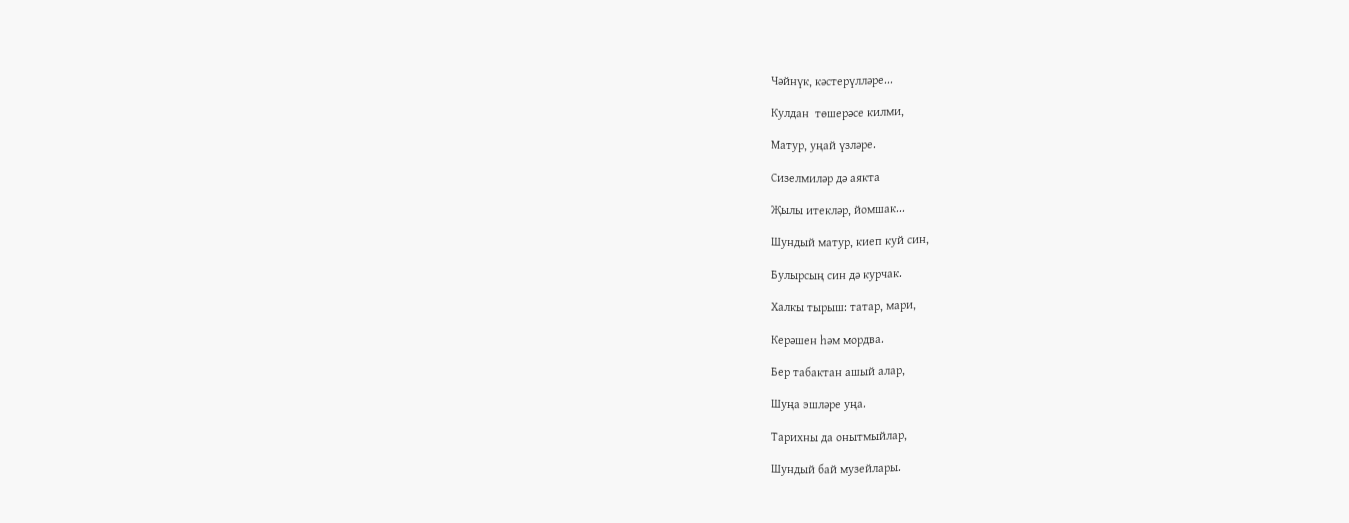Чәйнүк, кәстерүлләре...

Кулдан  төшерәсе килми,

Матур, уңай үзләре.

Сизелмиләр дә аякта

Җылы итекләр, йомшак...

Шундый матур, киеп куй син,

Булырсың син дә курчак.

Халкы тырыш: татар, мари,

Керәшен һәм мордва.

Бер табактан ашый алар,

Шуңа эшләре уңа.

Тарихны да онытмыйлар,

Шундый бай музейлары.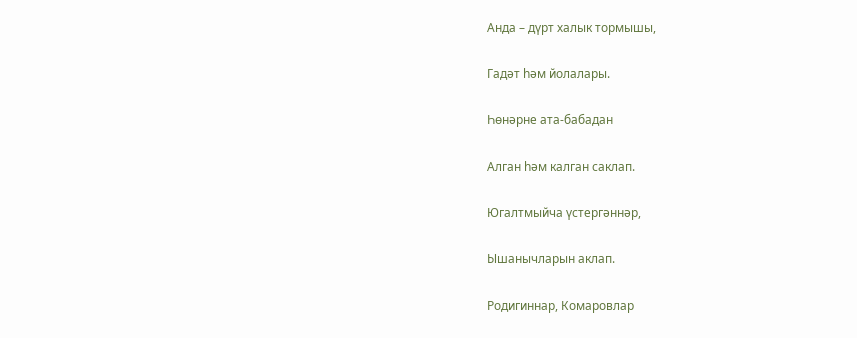Анда – дүрт халык тормышы,

Гадәт һәм йолалары.

Һөнәрне ата-бабадан

Алган һәм калган саклап.

Югалтмыйча үстергәннәр,

Ышанычларын аклап.

Родигиннар, Комаровлар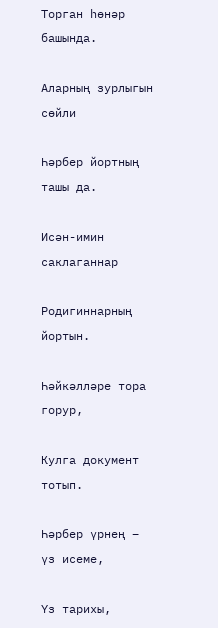Торган һөнәр башында.

Аларның зурлыгын сөйли

Һәрбер йортның ташы да.

Исән-имин саклаганнар

Родигиннарның йортын.

Һәйкәлләре тора горур,

Кулга документ тотып.

Һәрбер үрнең – үз исеме,

Үз тарихы,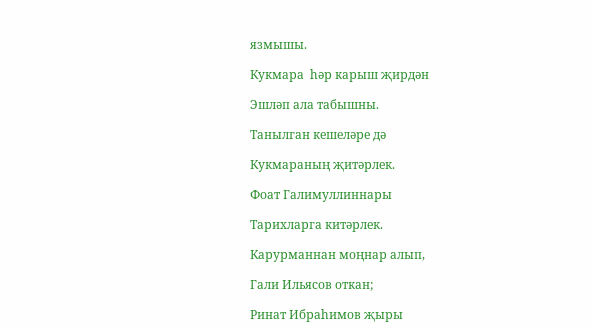язмышы.

Кукмара  һәр карыш җирдән

Эшләп ала табышны.

Танылган кешеләре дә

Кукмараның җитәрлек.

Фоат Галимуллиннары

Тарихларга китәрлек.

Карурманнан моңнар алып,

Гали Ильясов откан;

Ринат Ибраһимов җыры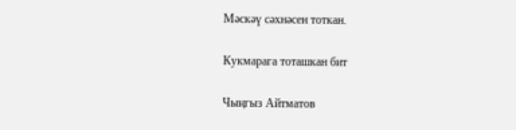Мәскәү сәхнәсен тоткан.

Кукмарага тоташкан бит

Чыңгыз Айтматов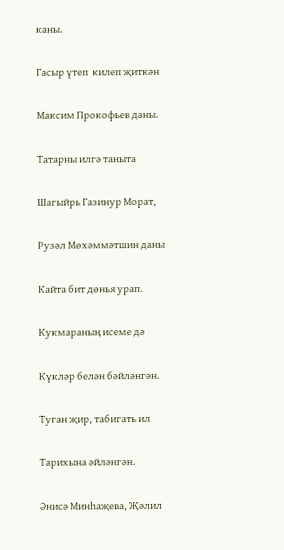каны.

Гасыр үтеп  килеп җиткән

Максим Прокофьев даны.

Татарны илгә таныта

Шагыйрь Газинур Морат,

Рузәл Мөхәммәтшин даны

Кайта бит дөнья урап.

Кукмараның исеме дә

Күкләр белән бәйләнгән.

Туган җир, табигать ил

Тарихына әйләнгән.

Әнисә Минһаҗева, Җәлил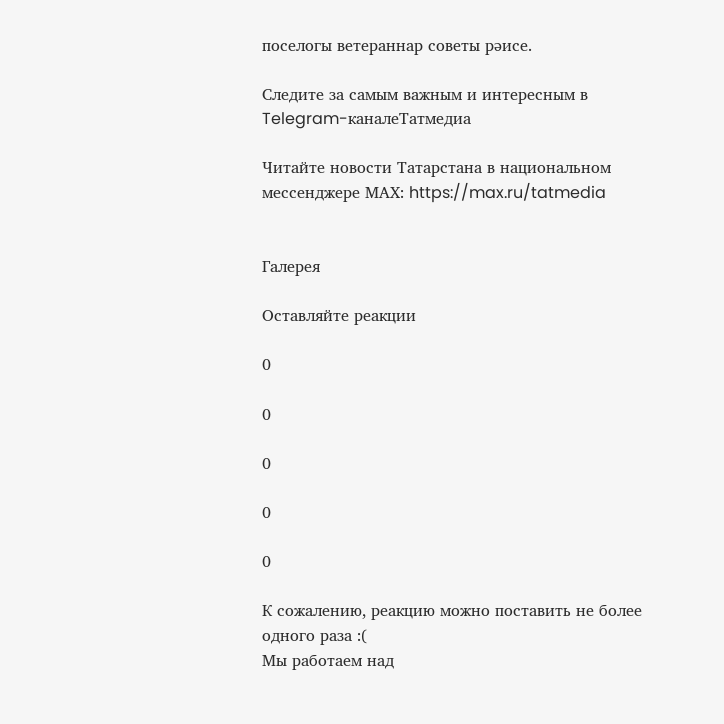поселогы ветераннар советы рәисе.

Следите за самым важным и интересным в Telegram-каналеТатмедиа

Читайте новости Татарстана в национальном мессенджере MАХ: https://max.ru/tatmedia


Галерея

Оставляйте реакции

0

0

0

0

0

К сожалению, реакцию можно поставить не более одного раза :(
Мы работаем над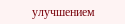улучшением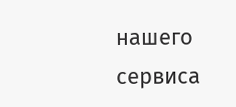нашего сервиса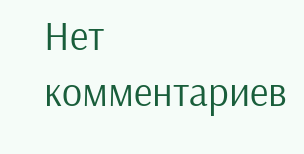Нет комментариев